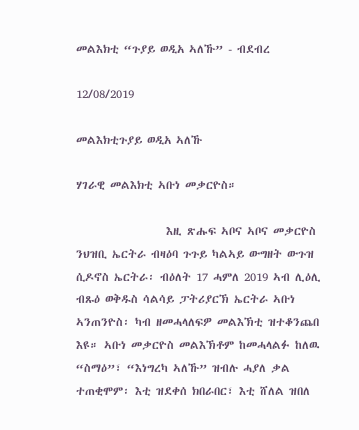መልእክቲ “ጉያይ ወዲአ ኣለኹ” - ብደብረ

12/08/2019

መልእክቲጉያይ ወዲአ ኣለኹ

ሃገራዊ መልእክቲ ኣቡነ መቃርዮስ።

                  እዚ ጽሑፍ ኣቦና ኣቦና መቃርዮስ ንህዝቢ ኤርትራ ብዛዕባ ጉጉይ ካልኣይ ውግዘት ውጉዝ ሲዶኖስ ኤርትራ፡ ብዕለት 17 ሓምለ 2019 ኣብ ሊዕሊ ብጹዕ ወቅዱስ ሳልሳይ ፓትሪያርኽ ኤርትራ ኣቡነ ኣንጠንዮስ፡ ካብ ዘመሓላለፍዎ መልእኽቲ ዝተቆንጨበ እዩ። ኣቡነ መቃርዮስ መልእኽቶም ከመሓላልፉ ከለዉ “ስማዕ”፣ “እነግረካ ኣለኹ” ዝብሉ ሓያለ ቃል ተጠቂሞም፡ እቲ ዝደቀሰ ክበራበር፣ እቲ ሸለል ዝበለ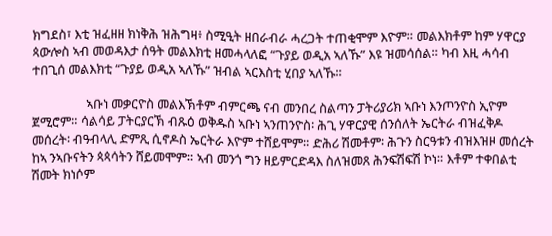ክግደስ፣ እቲ ዝፈዘዘ ክነቅሕ ዝሕግዛ፥ ስሚዒት ዘበራብራ ሓረጋት ተጠቂሞም እዮም። መልእክቶም ከም ሃዋርያ ጳውሎስ ኣብ መወዳእታ ሰዓት መልእክቲ ዘመሓላለፎ “ጉያይ ወዲአ ኣለኹ” እዩ ዝመሳሰል። ካብ እዚ ሓሳብ ተበጊሰ መልእክቲ “ጉያይ ወዲአ ኣለኹ” ዝብል ኣርእስቲ ሂበያ ኣለኹ።

                  ኣቡነ መቃርዮስ መልእኽቶም ብምርጫ ናብ መንበረ ስልጣን ፓትሪያሪክ ኣቡነ እንጦንዮስ ኢዮም ጀሚሮም። ሳልሳይ ፓትርያርኽ ብጹዕ ወቅዱስ ኣቡነ ኣንጠንዮስ፡ ሕጊ ሃዋርያዊ ሰንሰለት ኤርትራ ብዝፈቅዶ መሰረት፡ ብዓብላሊ ድምጺ ሲኖዶስ ኤርትራ እዮም ተሸይሞም። ድሕሪ ሽመቶም፡ ሕጉን ስርዓቱን ብዝእዝዞ መሰረት ከኣ ንኣቡናትን ጳጳሳትን ሸይመሞም። ኣብ መንጎ ግን ዘይምርድዳእ ስለዝመጸ ሕንፍሽፍሽ ኮነ። እቶም ተቀበልቲ ሽመት ክነሶም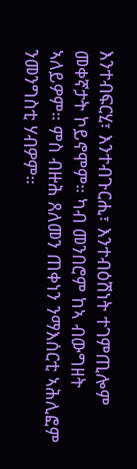እንተብፍርሂ፣ እንተብጉርሒ፣ እንተብዕሽነት ተገምጢሎም መቀኛታት ኮይኖሞም። ካብ መንበሮም ከኣ ብውግዘት ኣለይዎም። ምስ ብዙሕ ጸለመን ጠቀነን ንማእሰርቲ ኣሕሊፎም ንመንግስቲ ሃብዎም።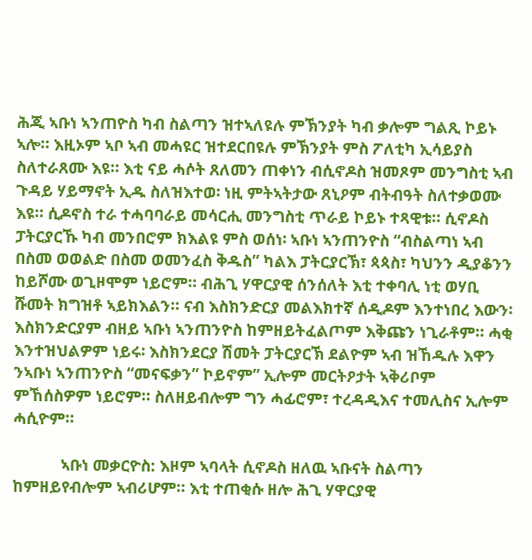ሕጂ ኣቡነ ኣንጠዮስ ካብ ስልጣን ዝተኣለዩሉ ምኽንያት ካብ ቃሎም ግልጺ ኮይኑ ኣሎ። እዚኦም ኣቦ ኣብ መሓዩር ዝተደርበዩሉ ምኽንያት ምስ ፖለቲካ ኢሳይያስ ስለተራጸሙ እዩ። እቲ ናይ ሓሶት ጸለመን ጠቀነን ብሲኖዶስ ዝመጾም መንግስቲ ኣብ ጉዳይ ሃይማኖት ኢዱ ስለዝእተወ፡ ነዚ ምትኣትታው ጸኒዖም ብትብዓት ስለተቃወሙ እዩ። ሲዶኖስ ተራ ተሓባባራይ መሳርሒ መንግስቲ ጥራይ ኮይኑ ተጻዊቱ። ሲኖዶስ ፓትርያርኹ ካብ መንበሮም ክእልዩ ምስ ወሰነ፡ ኣቡነ ኣንጠንዮስ “ብስልጣነ ኣብ በስመ ወወልድ በስመ ወመንፈስ ቅዱስ” ካልእ ፓትርያርኽ፣ ጳጳስ፣ ካህንን ዲያቆንን ከይሾሙ ወጊዞሞም ነይሮም። ብሕጊ ሃዋርያዊ ሰንሰለት እቲ ተቀባሊ ነቲ ወሃቢ ሹመት ክግዝቶ ኣይክእልን። ናብ እስክንድርያ መልእክተኛ ሰዲዶም እንተነበረ እውን፡ እስክንድርያም ብዘይ ኣቡነ ኣንጠንዮስ ከምዘይትፈልጦም እቅጩን ነጊራቶም። ሓቂ እንተዝህልዎም ነይሩ፡ እስክንደርያ ሽመት ፓትርያርኽ ደልዮም ኣብ ዝኸዱሉ እዋን ንኣቡነ ኣንጠንዮስ “መናፍቃን” ኮይኖም” ኢሎም መርትዖታት ኣቅሪቦም ምኸሰስዎም ነይሮም። ስለዘይብሎም ግን ሓፊሮም፣ ተረዳዲእና ተመሊስና ኢሎም ሓሲዮም።

            ኣቡነ መቃርዮስ: እዞም ኣባላት ሲኖዶስ ዘለዉ ኣቡናት ስልጣን ከምዘይየብሎም ኣብሪሆም። እቲ ተጠቂሱ ዘሎ ሕጊ ሃዋርያዊ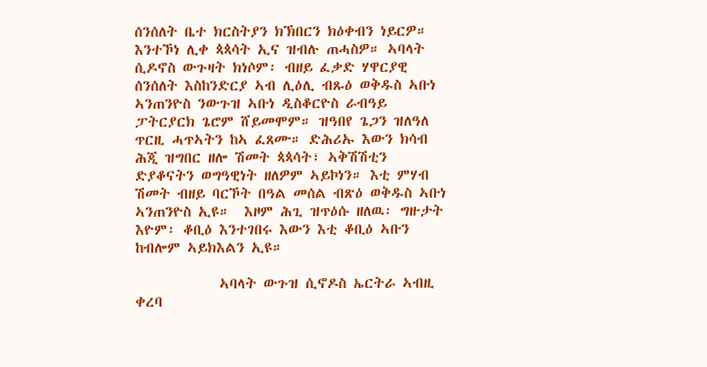ሰንሰለት ቤተ ክርስትያን ክኽበርን ክዕቀብን ነይርዎ። እንተኾነ ሊቀ ጳጳሳት ኢና ዝብሉ ጠሓስዎ። ኣባላት ሲዶኖስ ውጉዛት ክነሶም፡ ብዘይ ፈቃድ ሃዋርያዊ ሰንሰለት እስከንድርያ ኣብ ሊዕሊ ብጹዕ ወቅዱስ ኣቡነ ኣንጠንዮስ ንውጉዝ ኣቡነ ዲስቆርዮስ ራብዓይ ፓትርያርክ ጌሮም ሸይመሞም። ዝዓበየ ጌጋን ዝለዓለ ጥርዚ ሓጥኣትን ከኣ ፈጸሙ። ድሕሪኡ እውን ክሳብ ሕጂ ዝግበር ዘሎ ሽመት ጳጳሳት፣ ኣቅሽሽቲን ድያቆናትን ወግዓዊነት ዘለዎም ኣይኮነን። እቲ ምሃብ ሽመት ብዘይ ባርኾት በዓል መሰል ብጽዕ ወቅዱስ ኣቡነ ኣንጠንዮስ ኢዩ።  እዞም ሕጊ ዝጥዕሱ ዘለዉ፡ ግዙታት እዮም፡ ቆቢዕ እንተገበሩ እውን እቲ ቆቢዕ ኣቡን ከብሎም ኣይክእልን ኢዩ።

            ኣባላት ውጉዝ ሲኖዶስ ኤርትራ ኣብዚ ቀረባ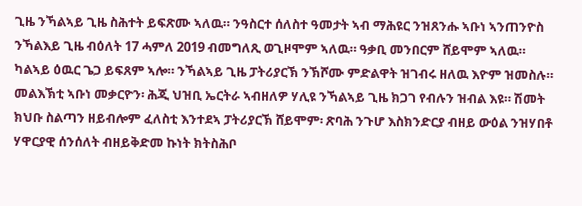ጊዜ ንኻልኣይ ጊዜ ስሕተት ይፍጽሙ ኣለዉ። ንዓስርተ ሰለስተ ዓመታት ኣብ ማሕዩር ንዝጸንሑ ኣቡነ ኣንጠንዮስ ንኻልእይ ጊዜ ብዕለት 17 ሓምለ 2019 ብመግለጺ ወጊዞሞም ኣለዉ። ዓቃቢ መንበርም ሸይሞም ኣለዉ። ካልኣይ ዕዉር ጌጋ ይፍጸም ኣሎ። ንኻልኣይ ጊዜ ፓትሪያርኽ ንኽሾሙ ምድልዋት ዝገብሩ ዘለዉ እዮም ዝመስሉ። መልእኽቲ ኣቡነ መቃርዮን፡ ሕጂ ህዝቢ ኤርትራ ኣብዘለዎ ሃሊዩ ንኻልኣይ ጊዜ ክጋገ የብሉን ዝብል እዩ። ሽመት ክህቡ ስልጣን ዘይብሎም ፈለስቲ እንተደኣ ፓትሪያርኽ ሸይሞም፡ ጽባሕ ንጉሆ እስክንድርያ ብዘይ ውዕል ንዝሃበቶ ሃዋርያዊ ሰንሰለት ብዘይቅድመ ኩነት ክትስሕቦ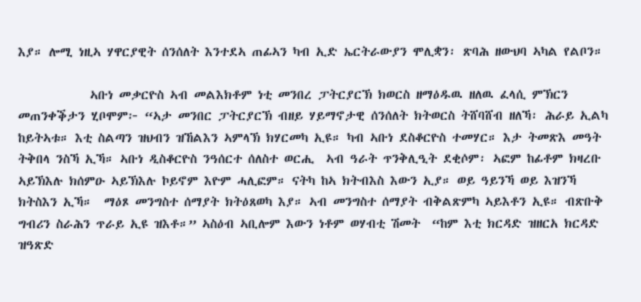እያ። ሎሚ ነዚኣ ሃዋርያዊት ሰንሰለት እንተደኣ ጠፊኣን ካብ ኢድ ኤርትራውያን ሞሊቋን፡ ጽባሕ ዘውህባ ኣካል የልቦን።

            ኣቡነ መቃርዮስ ኣብ መልእክቶም ነቲ መንበረ ፓትርያርኽ ክወርስ ዘማዕዱዉ ዘለዉ ፈላሲ ምኽርን መጠንቀቕታን ሂቦሞም፦ “ኣታ መንበር ፓትርያርኽ ብዘይ ሃይማኖታዊ ሰንሰለት ክትወርስ ትሸባሸብ ዘለኻ፡ ሕራይ ኢልካ ከይትኣቱ። እቲ ስልጣን ዝህብን ዝኸልእን ኣምላኽ ክሃርመካ ኢዩ። ካብ ኣቡነ ደስቆርዮስ ተመሃር። እታ ትመጽእ መዓት ትቅበላ ንስኻ ኢኻ። ኣቡነ ዲስቆርዮስ ንዓሰርተ ሰለስተ ወርሒ  ኣብ ዓራት ጥንቅሊዒት ደቂሶም፡ ኣፎም ከፊቶም ክዛረቡ ኣይኽእሉ ክሰምዑ ኣይኽእሉ ኮይኖም እዮም ሓሊፎም። ናትካ ከኣ ክትብእስ እውን ኢያ። ወይ ዓይንኻ ወይ እዝንኻ ክትስእን ኢኻ።  ማዕጾ መንግስተ ሰማያት ክትዕጸወካ እያ። ኣብ መንግስተ ሰማያት ብቅልጽምካ ኣይእቶን ኢዩ። ብጽቡቅ ግብሪን ስራሕን ጥራይ ኢዩ ዝእቶ።” ኣስዕብ ኣቢሎም እውን ነቶም ወሃብቲ ሽመት  “ከም እቲ ክርዳድ ዝዘርአ ክርዳድ ዝዓጽድ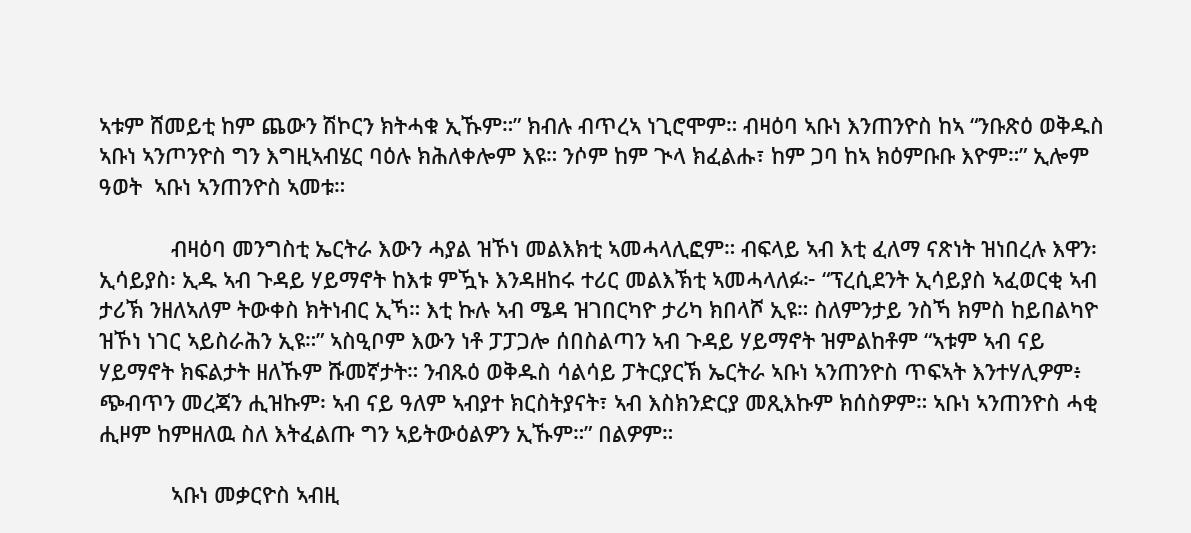ኣቱም ሸመይቲ ከም ጨውን ሽኮርን ክትሓቁ ኢኹም።” ክብሉ ብጥረኣ ነጊሮሞም። ብዛዕባ ኣቡነ እንጠንዮስ ከኣ “ንቡጽዕ ወቅዱስ ኣቡነ ኣንጦንዮስ ግን እግዚኣብሄር ባዕሉ ክሕለቀሎም እዩ። ንሶም ከም ጒላ ክፈልሑ፣ ከም ጋባ ከኣ ክዕምቡቡ እዮም።” ኢሎም ዓወት  ኣቡነ ኣንጠንዮስ ኣመቱ።

            ብዛዕባ መንግስቲ ኤርትራ እውን ሓያል ዝኾነ መልእክቲ ኣመሓላሊፎም። ብፍላይ ኣብ እቲ ፈለማ ናጽነት ዝነበረሉ እዋን፡ ኢሳይያስ፡ ኢዱ ኣብ ጉዳይ ሃይማኖት ከእቱ ምዃኑ እንዳዘከሩ ተሪር መልእኽቲ ኣመሓላለፉ፦ “ፕረሲደንት ኢሳይያስ ኣፈወርቂ ኣብ ታሪኽ ንዘለኣለም ትውቀስ ክትነብር ኢኻ። እቲ ኩሉ ኣብ ሜዳ ዝገበርካዮ ታሪካ ክበላሾ ኢዩ። ስለምንታይ ንስኻ ክምስ ከይበልካዮ ዝኾነ ነገር ኣይስራሕን ኢዩ።” ኣስዒቦም እውን ነቶ ፓፓጋሎ ሰበስልጣን ኣብ ጉዳይ ሃይማኖት ዝምልከቶም “ኣቱም ኣብ ናይ ሃይማኖት ክፍልታት ዘለኹም ሹመኛታት። ንብጹዕ ወቅዱስ ሳልሳይ ፓትርያርኽ ኤርትራ ኣቡነ ኣንጠንዮስ ጥፍኣት እንተሃሊዎም፥ ጭብጥን መረጃን ሒዝኩም፡ ኣብ ናይ ዓለም ኣብያተ ክርስትያናት፣ ኣብ እስክንድርያ መጺእኩም ክሰስዎም። ኣቡነ ኣንጠንዮስ ሓቂ ሒዞም ከምዘለዉ ስለ እትፈልጡ ግን ኣይትውዕልዎን ኢኹም።” በልዎም።

            ኣቡነ መቃርዮስ ኣብዚ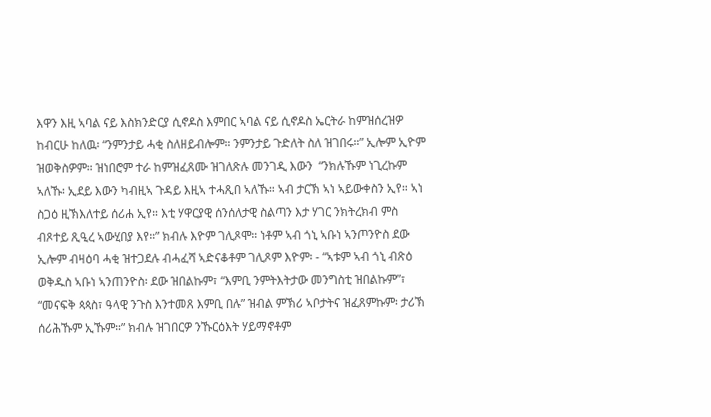እዋን እዚ ኣባል ናይ እስክንድርያ ሲኖዶስ እምበር ኣባል ናይ ሲኖዶስ ኤርትራ ከምዝሰረዝዎ ከብርሁ ከለዉ፡ “ንምንታይ ሓቂ ስለዘይብሎም። ንምንታይ ጉድለት ስለ ዝገበሩ።” ኢሎም ኢዮም ዝወቅስዎም። ዝነበሮም ተራ ከምዝፈጸሙ ዝገለጽሉ መንገዲ እውን  “ንክሉኹም ነጊረኩም ኣለኹ፡ ኢደይ እውን ካብዚኣ ጉዳይ እዚኣ ተሓጺበ ኣለኹ። ኣብ ታርኽ ኣነ ኣይውቀስን ኢየ። ኣነ ስጋዕ ዚኽእለተይ ሰሪሐ ኢየ። እቲ ሃዋርያዊ ሰንሰለታዊ ስልጣን እታ ሃገር ንክትረክብ ምስ ብጾተይ ጺዒረ ኣውሂበያ እየ።” ክብሉ እዮም ገሊጾሞ። ነቶም ኣብ ጎኒ ኣቡነ ኣንጦንዮስ ደው ኢሎም ብዛዕባ ሓቂ ዝተጋደሉ ብሓፈሻ ኣድናቆቶም ገሊጾም እዮም፡ - “ኣቱም ኣብ ጎኒ ብጽዕ ወቅዱስ ኣቡነ ኣንጠንዮስ፡ ደው ዝበልኩም፣ “እምቢ ንምትእትታው መንግስቲ ዝበልኩም”፣ “መናፍቅ ጳጳስ፣ ዓላዊ ንጉስ እንተመጸ እምቢ በሉ” ዝብል ምኽሪ ኣቦታትና ዝፈጸምኩም፡ ታሪኽ ሰሪሕኹም ኢኹም።” ክብሉ ዝገበርዎ ንኹርዕእት ሃይማኖቶም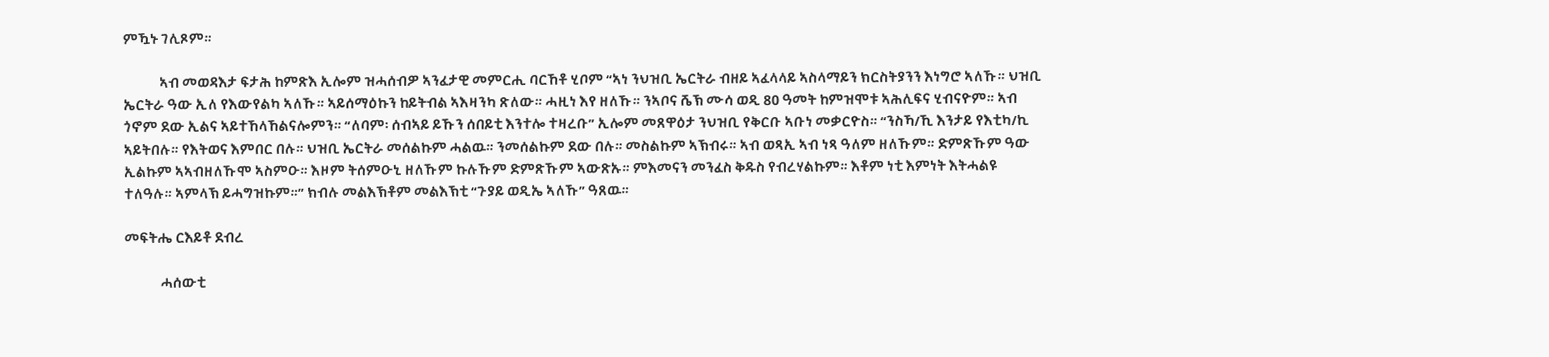ምዃኑ ገሊጾም።

            ኣብ መወዳእታ ፍታሕ ከምጽእ ኢሎም ዝሓሰብዎ ኣንፈታዊ መምርሒ ባርኸቶ ሂቦም “ኣነ ንህዝቢ ኤርትራ ብዘይ ኣፈላላይ ኣስላማይን ክርስትያንን እነግሮ ኣለኹ። ህዝቢ ኤርትራ ዓው ኢለ የእውየልካ ኣለኹ። ኣይሰማዕኩን ከይትብል ኣእዛንካ ጽለው። ሓዚነ እየ ዘለኹ። ንኣቦና ሼኽ ሙሳ ወዲ 80 ዓመት ከምዝሞቱ ኣሕሊፍና ሂብናዮም። ኣብ ጎኖም ደው ኢልና ኣይተኸላኸልናሎምን። “ለባም፡ ሰብኣይ ይኹን ሰበይቲ እንተሎ ተዛረቡ” ኢሎም መጸዋዕታ ንህዝቢ የቅርቡ ኣቡነ መቃርዮስ። “ንስኻ/ኺ እንታይ የእቲካ/ኪ ኣይትበሉ። የእትወና እምበር በሉ። ህዝቢ ኤርትራ መሰልኩም ሓልዉ። ንመሰልኩም ደው በሉ። መስልኩም ኣኽብሩ። ኣብ ወጻኢ ኣብ ነጻ ዓለም ዘለኹም። ድምጽኹም ዓው ኢልኩም ኣኣብዘለኹሞ ኣስምዑ። እዞም ትሰምዑኒ ዘለኹም ኩሉኹም ድምጽኹም ኣውጽኡ። ምእመናን መንፈስ ቅዱስ የብረሃልኩም። እቶም ነቲ እምነት እትሓልዩ ተለዓሉ። ኣምላኽ ይሓግዝኩም።” ክብሉ መልእኽቶም መልእኽቲ “ጉያይ ወዲኤ ኣለኹ” ዓጸዉ።

መፍትሔ ርእይቶ ደብረ

            ሓሰውቲ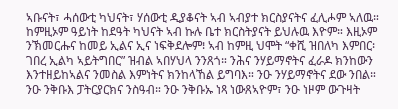ኣቡናት፣ ሓሰውቲ ካህናት፣ ሃሰውቲ ዲያቆናት ኣብ ኣብያተ ክርስያናትና ፈሊሖም ኣለዉ። ከምዚኦም ዓይነት ከደዓት ካህናት ኣብ ኩሉ ቤተ ክርስትያናት ይህሉዉ እዮም። እዚኦም ንኽመርሑና ከመይ ኢልና ኢና ነፍቅደሎም፧ ኣብ ከምዚ ህሞት “ቀሺ ዝበለካ እምበር፡ ገበረ ኢልካ ኣይትግበር” ዝብል ኣበሃህላ ንንጸጎ። ንሕና ንሃይማኖትና ፈራዶ ክንከውን እንተዘይከኣልና ንመስል እምነትና ክንከላኸል ይግባእ። ንዑ ንሃይማኖትና ደው ንበል። ንዑ ንቅቡእ ፓትርያርክና ንስዓብ። ንዑ ንቅቡኡ ነጻ ነውጸኣዮም፣ ንዑ ነዞም ውጉዛት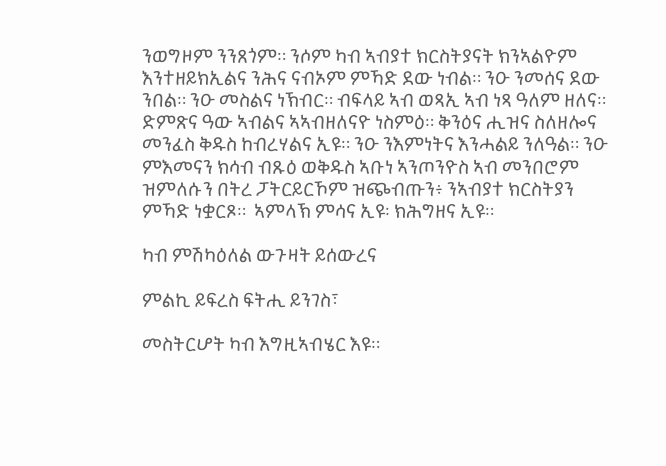ንወግዞም ንንጸጎም። ንሶም ካብ ኣብያተ ክርስትያናት ክንኣልዮም እንተዘይክኢልና ንሕና ናብኦም ምኻድ ደው ነብል። ንዑ ንመሰና ደው ንበል። ንዑ መስልና ነኽብር። ብፍላይ ኣብ ወጻኢ ኣብ ነጻ ዓለም ዘለና። ድምጽና ዓው ኣብልና ኣኣብዘለናዮ ነስምዕ። ቅንዕና ሒዝና ስለዘሎና መንፈስ ቅዱስ ከብረሃልና ኢዩ። ንዑ ንእምነትና እንሓልይ ንለዓል። ንዑ ምእመናን ክሳብ ብጹዕ ወቅዱስ ኣቡነ ኣንጦንዮስ ኣብ መንበሮም ዝምለሱን በትረ ፓትርይርኾም ዝጭብጡን፥ ንኣብያተ ክርስትያን ምኻድ ነቋርጾ።  ኣምላኽ ምሳና ኢዩ፡ ክሕግዘና ኢዩ።

ካብ ምሽካዕለል ውጉዛት ይሰውረና

ምልኪ ይፍረስ ፍትሒ ይንገስ፣

መስትርሆት ካብ እግዚኣብሄር እዩ።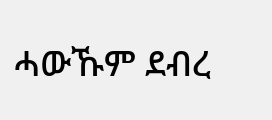ሓውኹም ደብረ